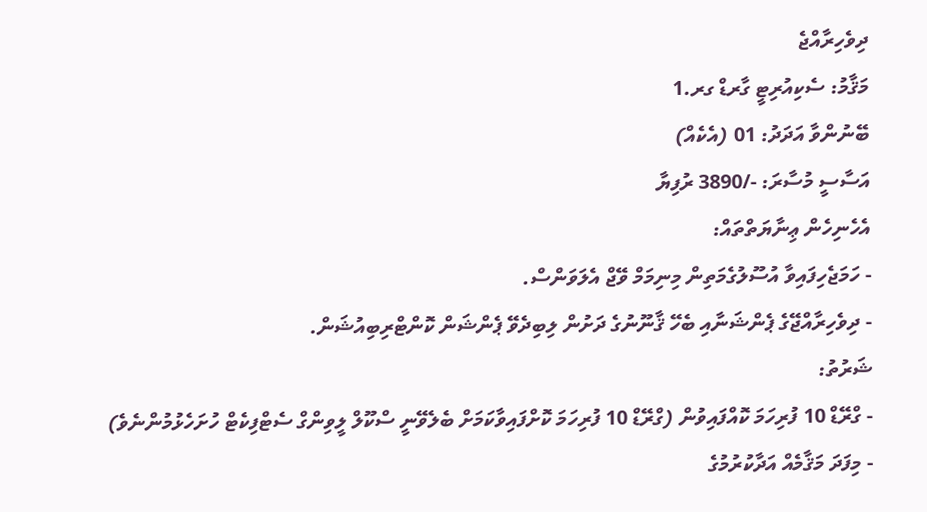ދިވެހިރާއްޖެ
މަޤާމު: ސެކިއުރިޓީ ގާރޑް ގރ.1
ބޭނުންވާ އަދަދު: 01 (އެކެއް)
އަސާސީ މުސާރަ: -/3890 ރުފިޔާ
އެހެނިހެން ޢިނާޔަތްތައް:
- ހަމަޖެހިފައިވާ އުސޫލުގެމަތިން މިނިމަމް ވޭޖް އެލަވަންސް.
- ދިވެހިރާއްޖޭގެ ޕެންޝަނާއި ބެހޭ ޤާނޫނުގެ ދަށުން ލިބިދެވޭ ޕެންޝަން ކޮންޓްރިބިއުޝަން.
ޝަރުތު:
- ގްރޭޑް 10 ފުރިހަމަ ކޮއްފައިވުން (ގްރޭޑް 10 ފުރިހަމަ ކޮށްފައިވާކަމަށް ބެލެވޭނީ ސްކޫލް ލީވިންގް ސެޓްފިކެޓް ހުށަހެޅުމުންނެވެ)
- މިފަދަ މަޤާމެއް އަދާކުރުމުގެ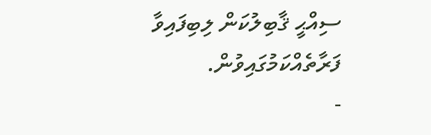ސިއްޙީ ޤާބިލުކަން ލިބިފައިވާ ފަރާތެއްކަމުގައިވުން.
-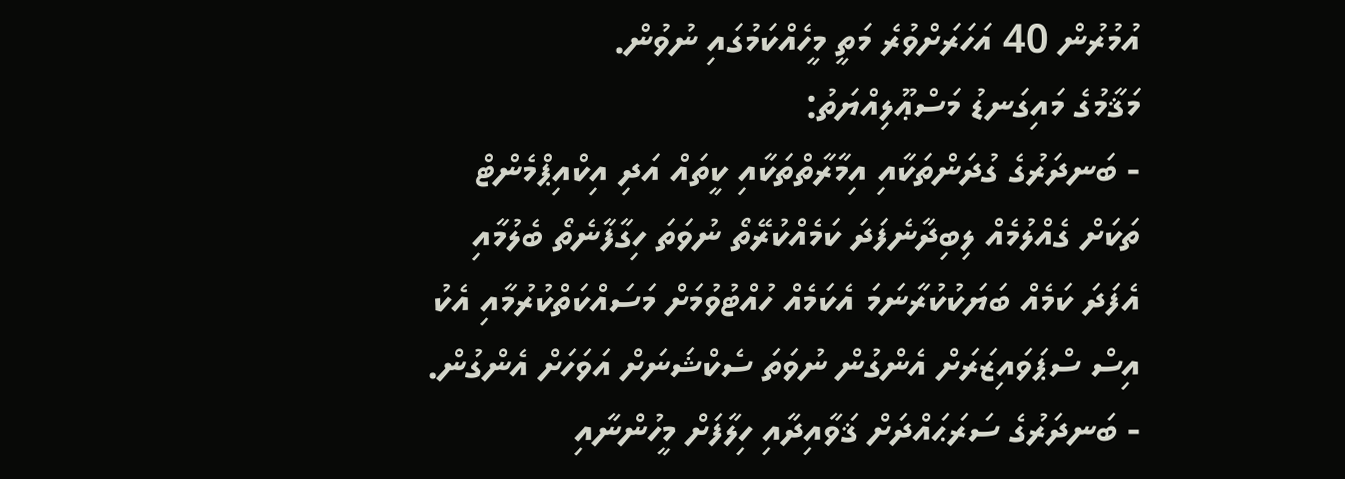އުމުރުން 40 އަހަރަށްވުރެ މަތީ މީހެއްކަމުގައި ނުވުން.
މަޤާމުގެ މައިގަނޑު މަސްޢޫލިއްޔަތު:
- ބަނދަރުގެ ގުދަންތަކާއި އިމާރާތްތަކާއި ކީތައް އަދި އިކްއިޕްމެންޓް ތަކަށް ގެއްލުމެއް ލިބިދާނެފަދަ ކަމެއްކުރޭތޯ ނުވަތަ ހިގާފާނެތޯ ބެލުމާއި އެފަދަ ކަމެއް ބަޔަކުކުރާނަމަ އެކަމެއް ހުއްޓުވުމަށް މަސައްކަތްކުރުމާއި އެކު އިސް ސްޕަވައިޒަރަށް އެންގުން ނުވަތަ ސެކްޝަނަށް އަވަހަށް އެންގުން.
- ބަނދަރުގެ ސަރަޙައްދަށް ޤަވާއިދާއި ހިލާފަށް މީހުންނާއި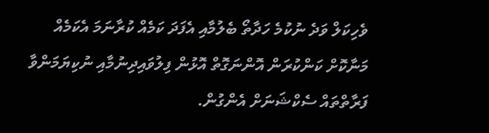ވެހިކަލް ވަދެ ނުކުމެ ހަދާތޯ ބެލުމާއި އެފަދަ ކަމެއް ކުރާނަމަ އެކަމެއް މަނާކޮށް ކަންކުރަން އޮންނަގޮތް އޮޅުން ފިލުވައިދިނުމާއި ނުކިޔަމަންވާ ފަރާތްތައް ސެކްޝަނަށް އެންގުން.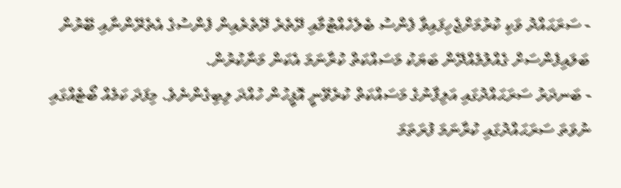- ސަރަޙައްދު ވަކި ކުރުމަށްޖެހިފައިވާ ފެންސު ބެލެހެއްޓުމާއި ދޭތެރެ ދޭތެރެއިން ފެންސުގެ އެތެރޭންނާއި ބޭރުން ބަލައިފެންސަށް ގެއްލުމެއްދޭން ބަޔަކު މަސައްކަތް ކުރާނަމަ އެކަން މަނާކުރުން.
- ބަނދަރު ސަރަޙައްދުގައި އަލިފާނުގެ މަސައްކަތް ކުރެވޭނީ އޮފީހުން ހުއްދަ ލިބިގެންނެވެ. މިފަދަ ކަމެއް ބޯޓެއްގައި ނުވަތަ ސަރަޙައްދުގައި ކުރާނަމަ ފުރަތަމަ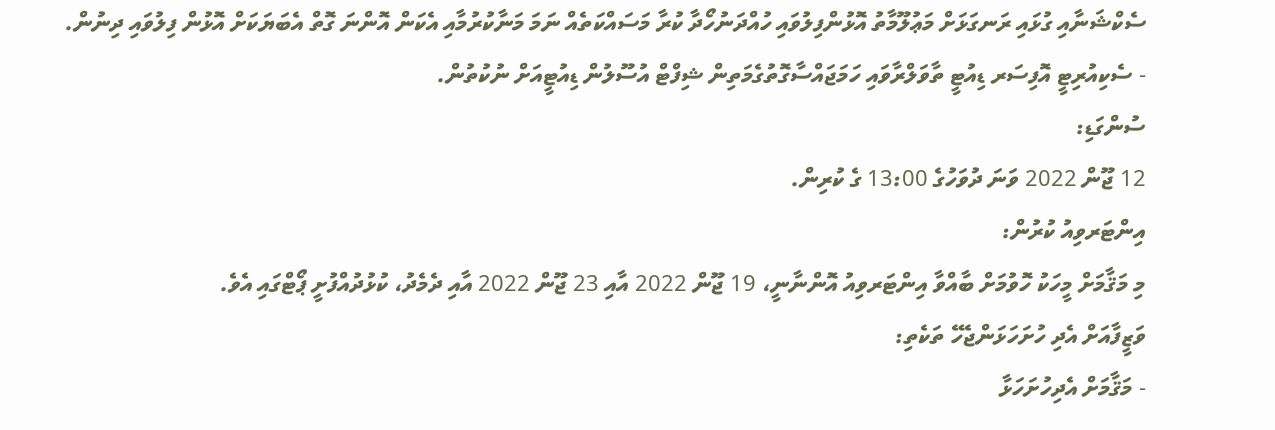ސެކްޝަނާއި ގުޅައި ރަނގަޅަށް މަޢުލޫމާތު އޮޅުންފިލުވައި ހުއްދަނުހޯދާ ކުރާ މަސައްކަތެއް ނަމަ މަނާކުރުމާއި އެކަން އޮންނަ ގޮތް އެބަޔަކަށް އޮޅުން ފިލުވައި ދިނުން.
- ސެކިއުރިޓީ އޮފިސަރ ޑިއުޓީ ތާވަލްރާވައި ހަމަޖައްސާގޮތުގެމަތިން ޝިފްޓް އުސޫލުން ޑިއުޓީއަށް ނުކުތުން.
ސުންގަޑި:
12 ޖޫން 2022 ވަނަ ދުވަހުގެ 13:00 ގެ ކުރިން.
އިންޓަރވިއު ކުރުން:
މި މަޤާމަށް މީހަކު ހޮވުމަށް ބާއްވާ އިންޓަރވިއު އޮންނާނީ، 19 ޖޫން 2022 އާއި 23 ޖޫން 2022 އާއި ދެމެދު، ކުޅުދުއްފުށީ ޕޯޓްގައި އެވެ.
ވަޒީފާއަށް އެދި ހުށަހަޅަންޖެހޭ ތަކެތި:
- މަޤާމަށް އެދިހުށަހަޅާ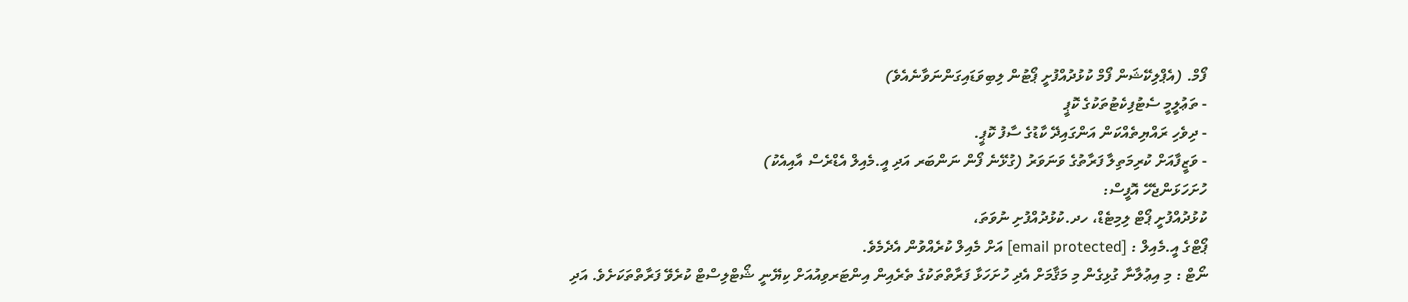ފޯމް. (އެޕްލިކޭޝަން ފޯމް ކުޅުދުއްފުށީ ޕޯޓުން ލިބިވަޑައިގަންނަވާނެއެވެ)
- ތަޢުލީމީ ސެޓުފިކެޓުތަކުގެ ކޮޕީ
- ދިވެހި ރައްޔިތެއްކަން އަންގައިދޭ ކާޑުގެ ސާފު ކޮޕީ.
- ވަޒީފާއަށް ކުރިމަތިލާ ފަރާތުގެ ވަނަވަރު (ގުޅޭނެ ފޯން ނަންބަރ އަދި އީ.މެއިލް އެޑްރެސް އާއިއެކު)
ހުށަހަޅަންޖެހޭ އޮފީސް:
ކުޅުދުއްފުށީ ޕޯޓް ލިމިޓެޑް، ހދ.ކުޅުދުއްފުށި ނުވަތަ،
ޕޯޓްގެ އީ.މެއިލް : [email protected] އަށް މެއިލް ކުރެއްވުން އެދެމެވެ.
ނޯޓް : މި އިޢުލާނާ ގުޅިގެން މި މަޤާމަށް އެދި ހުށަހަޅާ ފަރާތްތަކުގެ ތެރެއިން އިންޓަރވިއުއަށް ކިޔޭނީ ޝޯޓްލިސްޓް ކުރެވޭ ފަރާތްތަކަށެވެ. އަދި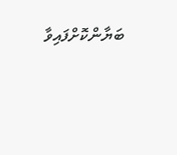ބަޔާންކޮށްފައިވާ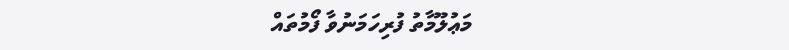މަޢުލޫމާތު ފުރިހަމަނުވާ ފޯމުތައް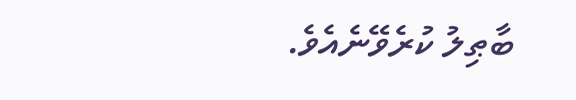ބާޠިލު ކުރެވޭނެއެވެ.